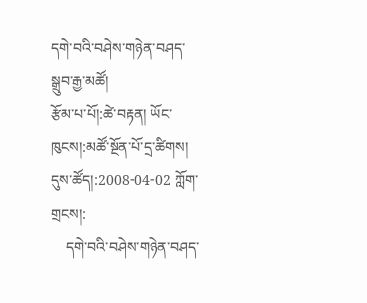དགེ་བའི་བཤེས་གཉེན་བཤད་སྒྲུབ་རྒྱ་མཚོ།
རྩོམ་པ་པོ།:ཚེ་བརྟན། ཡོང་ཁུངས།:མཚོ་སྔོན་པོ་དྲ་ཚིགས། དུས་ཚོད།:2008-04-02 ཀློག་གྲངས།:
    དགེ་བའི་བཤེས་གཉེན་བཤད་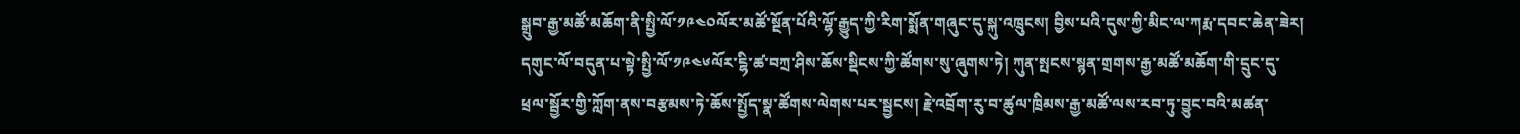སྒྲུབ་རྒྱ་མཚོ་མཆོག་ནི་སྤྱི་ལོ་༡༩༤༠ལོར་མཚོ་སྔོན་པོའི་ལྷོ་རྒྱུད་ཀྱི་རིག་སྨོན་གཞུང་དུ་སྐུ་འཁྲུངས། བྱིས་པའི་དུས་ཀྱི་མིང་ལ་ཀརྨ་དབང་ཆེན་ཟེར། དགུང་ལོ་བདུན་པ་སྟེ་སྤྱི་ལོ་༡༩༤༦ལོར་ངྷི་ཚ་བཀྲ་ཤིས་ཆོས་སྡིངས་ཀྱི་ཚོགས་སུ་ཞུགས་ཏེ། ཀུན་སྤངས་སྙན་གྲགས་རྒྱ་མཚོ་མཆོག་གི་དྲུང་དུ་ཕྲལ་སྦྱོར་གྱི་ཀློག་ནས་བརྩམས་ཏེ་ཆོས་སྤྱོད་སྣ་ཚོགས་ལེགས་པར་སྦྱངས། རྗེ་འབྲོག་རུ་བ་ཚུལ་ཁྲིམས་རྒྱ་མཚོ་ལས་རབ་ཏུ་བྱུང་བའི་མཚན་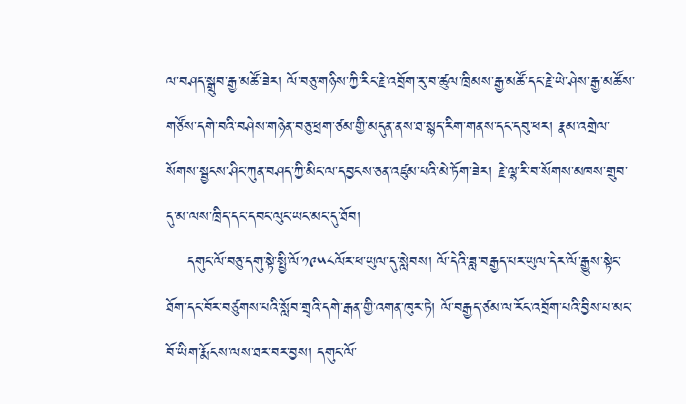ལ་བཤད་སྒྲུབ་རྒྱ་མཚོ་ཟེར། ལོ་བཅུ་གཉིས་ཀྱི་རིང་རྗེ་འབྲོག་རུ་བ་ཚུལ་ཁྲིམས་རྒྱ་མཚོ་དང་རྗེ་ཡེ་ཤེས་རྒྱ་མཚོས་གཙོས་དགེ་བའི་བཤེས་གཉེན་བཅུ་ཕྲག་ཙམ་གྱི་མདུན་ནས་ཐ་སྙད་རིག་གནས་དང་དབུ་ཕར། རྣམ་འགྲེལ་སོགས་སྦྱངས་ཤིང་ཀུན་བཤད་ཀྱི་མིང་ལ་དབྱངས་ཅན་འཛུམ་པའི་མེ་ཏོག་ཟེར། རྗེ་ལྷ་རི་བ་སོགས་མཁས་གྲུབ་དུ་མ་ལས་ཁྲིད་དང་དབང་ལུང་ཡང་མང་དུ་ཐོབ།
    དགུང་ལོ་བཅུ་དགུ་སྟེ་སྤྱི་ལོ་༡༩༥༨ལོར་ཕ་ཡུལ་དུ་སླེབས། ལོ་དེའི་ཟླ་བརྒྱད་པར་ཡུལ་དེར་ལོ་རྒྱུས་སྟེང་ཐོག་དང་བོར་བཙུགས་པའི་སློབ་གྲྭའི་དགེ་རྒན་གྱི་འགན་ཁུར་ཏེ། ལོ་བརྒྱད་ཙམ་ལ་རོང་འབྲོག་པའི་བྱིས་པ་མང་བོ་ཡིག་རྨོངས་ལས་ཐར་བར་བྱས། དགུང་ལོ་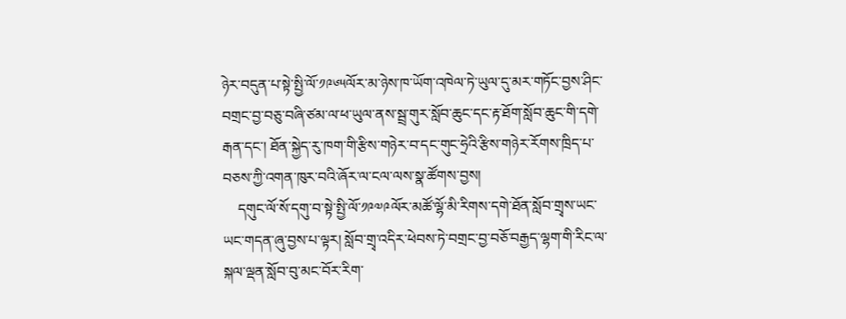ཉེར་བདུན་པ་སྟེ་སྤྱི་ལོ་༡༩༦༥ལོར་མ་ཉེས་ཁ་ཡོག་འཁེལ་ཏེ་ཡུལ་དུ་མར་གཏོང་བྱས་ཤིང་བགྲང་བྱ་བཅུ་བཞི་ཙམ་ལ་ཕ་ཡུལ་ནས་སྦྲ་གུར་སློབ་ཆུང་དང་རྟ་ཐོག་སློབ་ཆུང་གི་དགེ་རྒན་དང་། ཐོན་སྐྱེད་རུ་ཁག་གི་རྩིས་གཉེར་བ་དང་གུང་ཧྲེའི་རྩིས་གཉེར་རོགས་ཁྲིད་པ་བཅས་ཀྱི་འགན་ཁུར་བའི་ཞོར་ལ་ངལ་ལས་སྣ་ཚོགས་བྱས།
    དགུང་ལོ་སོ་དགུ་བ་སྟེ་སྤྱི་ལོ་༡༩༧༩ལོར་མཚོ་ལྷོ་མི་རིགས་དགེ་ཐོན་སློབ་གྲྭས་ཡང་ཡང་གདན་ཞུ་བྱས་པ་ལྟར། སློབ་གྲྭ་འདིར་ཕེབས་ཏེ་བགྲང་བྱ་བཅོ་བརྒྱད་ལྷག་གི་རིང་ལ་སྐལ་ལྡན་སློབ་བུ་མང་བོར་རིག་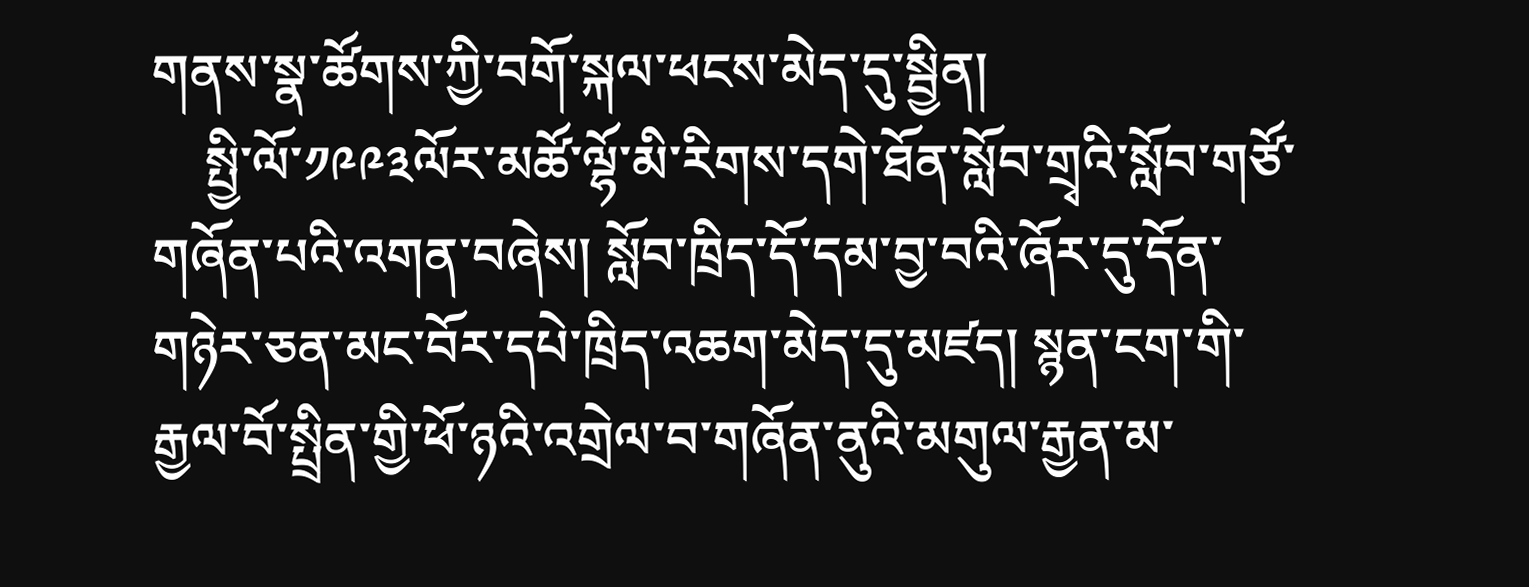གནས་སྣ་ཚོགས་ཀྱི་བགོ་སྐལ་ཕངས་མེད་དུ་སྦྱིན།
    སྤྱི་ལོ་༡༩༩༣ལོར་མཚོ་ལྷོ་མི་རིགས་དགེ་ཐོན་སློབ་གྲྭའི་སློབ་གཙོ་གཞོན་པའི་འགན་བཞེས། སློབ་ཁྲིད་དོ་དམ་བྱ་བའི་ཞོར་དུ་དོན་གཉེར་ཅན་མང་བོར་དཔེ་ཁྲིད་འཆག་མེད་དུ་མཛད། སྙན་ངག་གི་རྒྱལ་བོ་སྤྲིན་གྱི་ཕོ་ཉའི་འགྲེལ་བ་གཞོན་ནུའི་མགུལ་རྒྱན་མ་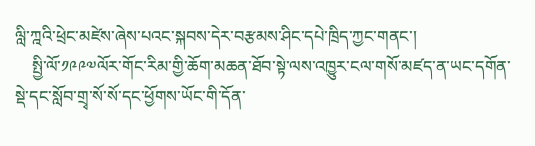ལླི་ཀྰའི་ཕྲེང་མཛེས་ཞེས་པའང་སྐབས་དེར་བརྩམས་ཤིང་དཔེ་ཁྲིད་ཀྱང་གནང་།
    སྤྱི་ལོ་༡༩༩༧ལོར་གོང་རིམ་གྱི་ཆོག་མཆན་ཐོབ་སྟེ་ལས་འཁྱུར་ངལ་གསོ་མཛད་ན་ཡང་དགོན་སྡེ་དང་སློབ་གྲྭ་སོ་སོ་དང་ཕྱོགས་ཡོང་གི་དོན་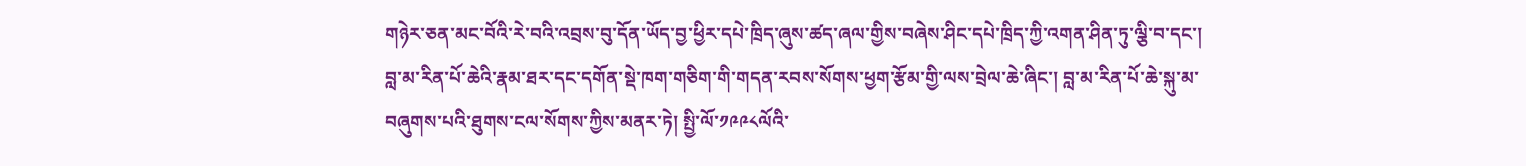གཉེར་ཅན་མང་བོའི་རེ་བའི་འབྲས་བུ་དོན་ཡོད་བྱ་ཕྱིར་དཔེ་ཁྲིད་ཞུས་ཚད་ཞལ་གྱིས་བཞེས་ཤིང་དཔེ་ཁྲིད་ཀྱི་འགན་ཤིན་ཏུ་ལྕི་བ་དང་། བླ་མ་རིན་པོ་ཆེའི་རྣམ་ཐར་དང་དགོན་སྡེ་ཁག་གཅིག་གི་གདན་རབས་སོགས་ཕྱག་རྩོམ་གྱི་ལས་བྲེལ་ཆེ་ཞིང་། བླ་མ་རིན་པོ་ཆེ་སྐུ་མ་བཞུགས་པའི་ཐུགས་ངལ་སོགས་ཀྱིས་མནར་ཏེ། སྤྱི་ལོ་༡༩༩༨ལོའི་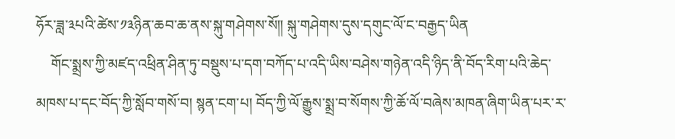ཧོར་ཟླ་༣པའི་ཚེས་༡༣ཉིན་ཆབ་ཆ་ནས་སྐུ་གཤེགས་སོ༎ སྐུ་གཤེགས་དུས་དགུང་ལོ་ང་བརྒྱད་ཡིན
    གོང་སྨྲས་ཀྱི་མཛད་འཕྲིན་ཤིན་ཏུ་བསྡུས་པ་དག་བཀོད་པ་འདི་ཡིས་བཤེས་གཉེན་འདི་ཉིད་ནི་བོད་རིག་པའི་ཆེད་མཁས་པ་དང་བོད་ཀྱི་སློབ་གསོ་བ། སྙན་ངག་པ། བོད་ཀྱི་ལོ་རྒྱུས་སྨྲ་བ་སོགས་ཀྱི་ཆོ་ལོ་བཞེས་མཁན་ཞིག་ཡིན་པར་ར་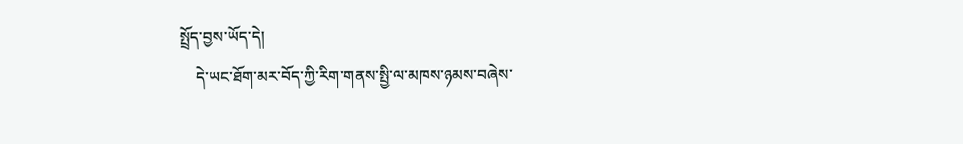སྤྲོད་བྱས་ཡོད་དེ།
    དེ་ཡང་ཐོག་མར་བོད་ཀྱི་རིག་གནས་སྤྱི་ལ་མཁས་ཉམས་བཞེས་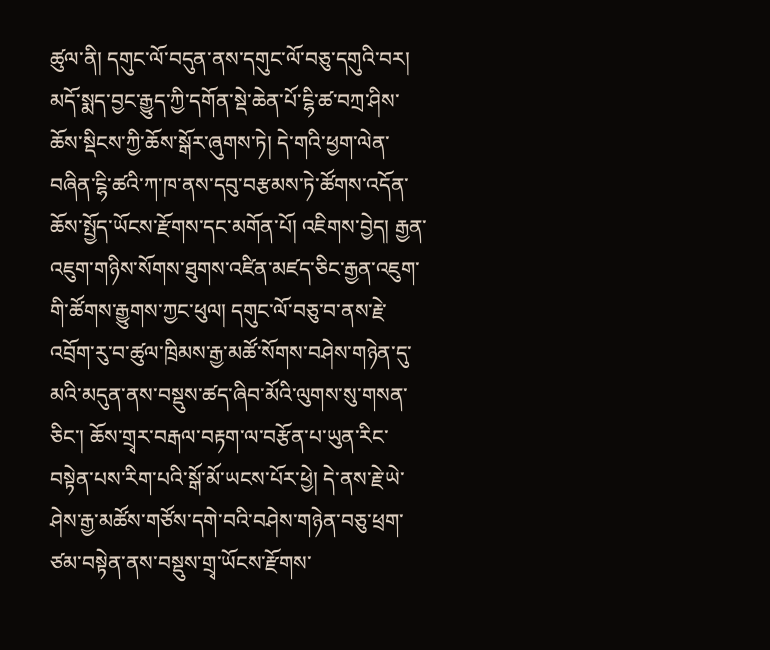ཚུལ་ནི། དགུང་ལོ་བདུན་ནས་དགུང་ལོ་བཅུ་དགུའི་བར། མདོ་སྨད་བྱང་རྒྱུད་ཀྱི་དགོན་སྡེ་ཆེན་པོ་ངྷི་ཚ་བཀྲ་ཤིས་ཆོས་སྡིངས་ཀྱི་ཆོས་སྒོར་ཞུགས་ཏེ། དེ་གའི་ཕྱག་ལེན་བཞིན་ངྷི་ཚའི་ཀ་ཁ་ནས་དབུ་བརྩམས་ཏེ་ཚོགས་འདོན་ཆོས་སྤྱོད་ཡོངས་རྫོགས་དང་མགོན་པོ། འཇིགས་བྱེད། རྒྱན་འཇུག་གཉིས་སོགས་ཐུགས་འཛིན་མཛད་ཅིང་རྒྱན་འཇུག་གི་ཚོགས་རྒྱུགས་ཀྱང་ཕུལ། དགུང་ལོ་བཅུ་བ་ནས་རྗེ་འབྲོག་རུ་བ་ཚུལ་ཁྲིམས་རྒྱ་མཚོ་སོགས་བཤེས་གཉེན་དུ་མའི་མདུན་ནས་བསྡུས་ཚད་ཞིབ་མོའི་ལུགས་སུ་གསན་ཅིང་། ཆོས་གྲྭར་བརྒལ་བརྟག་ལ་བརྩོན་པ་ཡུན་རིང་བསྟེན་པས་རིག་པའི་སྒོ་མོ་ཡངས་པོར་ཕྱེ། དེ་ནས་རྗེ་ཡེ་ཤེས་རྒྱ་མཚོས་གཙོས་དགེ་བའི་བཤེས་གཉེན་བཅུ་ཕྲག་ཙམ་བསྟེན་ནས་བསྡུས་གྲྭ་ཡོངས་རྫོགས་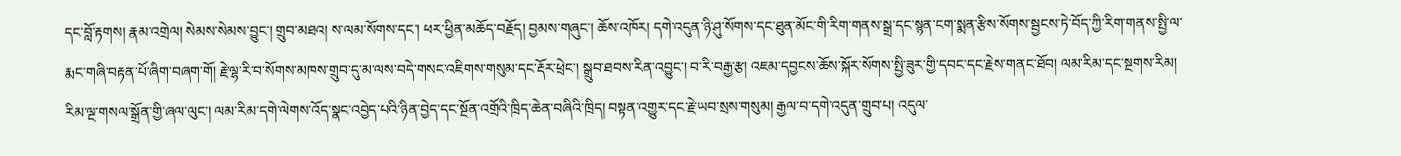དང་བློ་རྟགས། རྣམ་འགྲེལ། སེམས་སེམས་བྱུང་། གྲུབ་མཐའ། ས་ལམ་སོགས་དང་། ཕར་ཕྱིན་མཆོད་བརྗོད། བྱམས་གཞུང་། ཆོས་འཁོར། དགེ་འདུན་ཉི་ཤུ་སོགས་དང་ཐུན་མོང་གི་རིག་གནས་སྒྲ་དང་སྙན་ངག་སྨན་རྩིས་སོགས་སྦྱངས་ཏེ་བོད་ཀྱི་རིག་གནས་སྤྱི་ལ་རྨང་གཞི་བརྟན་པོ་ཞིག་བཞག་གོ། རྗེ་ལྷ་རི་བ་སོགས་མཁས་གྲུབ་དུ་མ་ལས་བདེ་གསང་འཇིགས་གསུམ་དང་རྡོར་ཕྲེང་། སྒྲུབ་ཐབས་རིན་འབྱུང་། བ་རི་བརྒྱ་རྩ། འཇམ་དབྱངས་ཆོས་སྐོར་སོགས་སྤྱི་ཟུར་གྱི་དབང་དང་རྗེས་གནང་ཐོབ། ལམ་རིམ་དང་སྔགས་རིམ། རིམ་ལྔ་གསལ་སྒྲོན་གྱི་ཞལ་ལུང་། ལམ་རིམ་དགེ་ལེགས་འོད་སྣང་འབྱེད་པའི་ཉིན་བྱེད་དང་སྔོན་འགྲོའི་ཁྲིད་ཆེན་བཞིའི་ཁྲིད། བསྟན་འགྱུར་དང་རྗེ་ཡབ་སྲས་གསུམ། རྒྱལ་བ་དགེ་འདུན་གྲུབ་པ། འདུལ་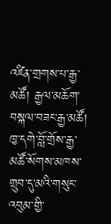འཛིན་གྲགས་པ་རྒྱ་མཚོ། རྒྱལ་མཆོག་བསྐལ་བཟང་རྒྱ་མཚོ། ཁྱ་དགེ་བློ་གྲོས་རྒྱ་མཚོ་སོགས་མཁས་གྲུབ་དུ་མའི་གསུང་འབུམ་གྱི་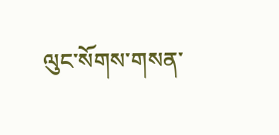ལུང་སོགས་གསན་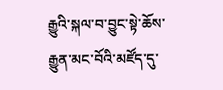རྒྱུའི་སྐལ་བ་བྱུང་སྟེ་ཆོས་རྒྱུན་མང་བོའི་མཛོད་དུ་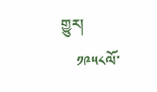གྱུར།
    ༡༩༥༨ལོ་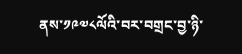ནས་༡༩༧༨ལོའི་བར་བགྲང་བྱ་ཉི་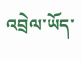འབྲེལ་ཡོད་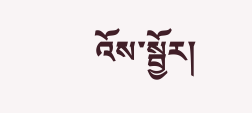འོས་སྦྱོར།